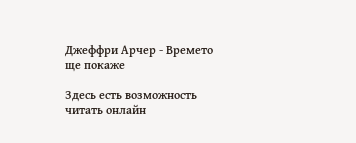Джеффри Арчер - Времето ще покаже

Здесь есть возможность читать онлайн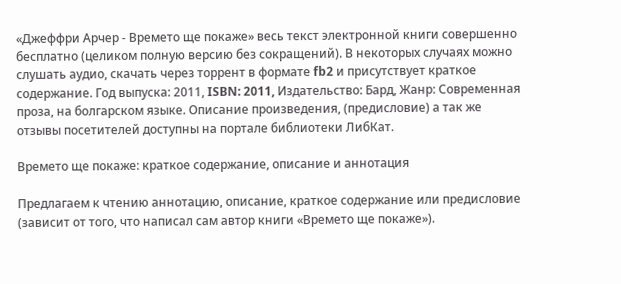«Джеффри Арчер - Времето ще покаже» весь текст электронной книги совершенно бесплатно (целиком полную версию без сокращений). В некоторых случаях можно слушать аудио, скачать через торрент в формате fb2 и присутствует краткое содержание. Год выпуска: 2011, ISBN: 2011, Издательство: Бард, Жанр: Современная проза, на болгарском языке. Описание произведения, (предисловие) а так же отзывы посетителей доступны на портале библиотеки ЛибКат.

Времето ще покаже: краткое содержание, описание и аннотация

Предлагаем к чтению аннотацию, описание, краткое содержание или предисловие (зависит от того, что написал сам автор книги «Времето ще покаже»).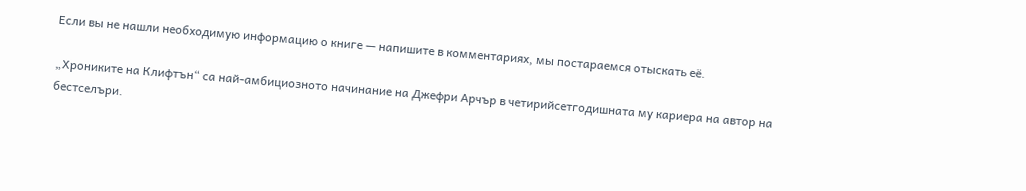Если вы не нашли необходимую информацию о книге — напишите в комментариях, мы постараемся отыскать её.

„Хрониките на Клифтън“ са най-амбициозното начинание на Джефри Арчър в четирийсетгодишната му кариера на автор на бестселъри.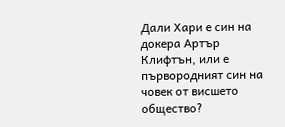Дали Хари е син на докера Артър Клифтън, или е първородният син на човек от висшето общество?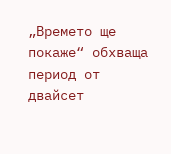„Времето ще покаже“ обхваща период от двайсет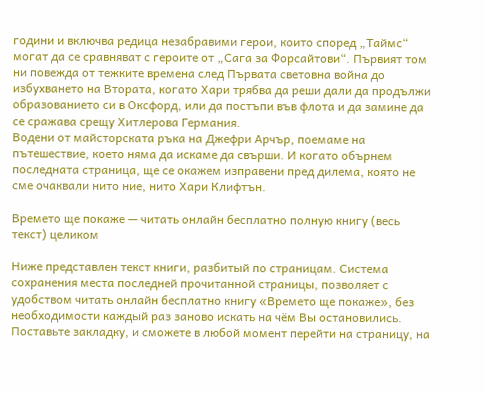години и включва редица незабравими герои, които според „Таймс“ могат да се сравняват с героите от „Сага за Форсайтови“. Първият том ни повежда от тежките времена след Първата световна война до избухването на Втората, когато Хари трябва да реши дали да продължи образованието си в Оксфорд, или да постъпи във флота и да замине да се сражава срещу Хитлерова Германия.
Водени от майсторската ръка на Джефри Арчър, поемаме на пътешествие, което няма да искаме да свърши. И когато обърнем последната страница, ще се окажем изправени пред дилема, която не сме очаквали нито ние, нито Хари Клифтън.

Времето ще покаже — читать онлайн бесплатно полную книгу (весь текст) целиком

Ниже представлен текст книги, разбитый по страницам. Система сохранения места последней прочитанной страницы, позволяет с удобством читать онлайн бесплатно книгу «Времето ще покаже», без необходимости каждый раз заново искать на чём Вы остановились. Поставьте закладку, и сможете в любой момент перейти на страницу, на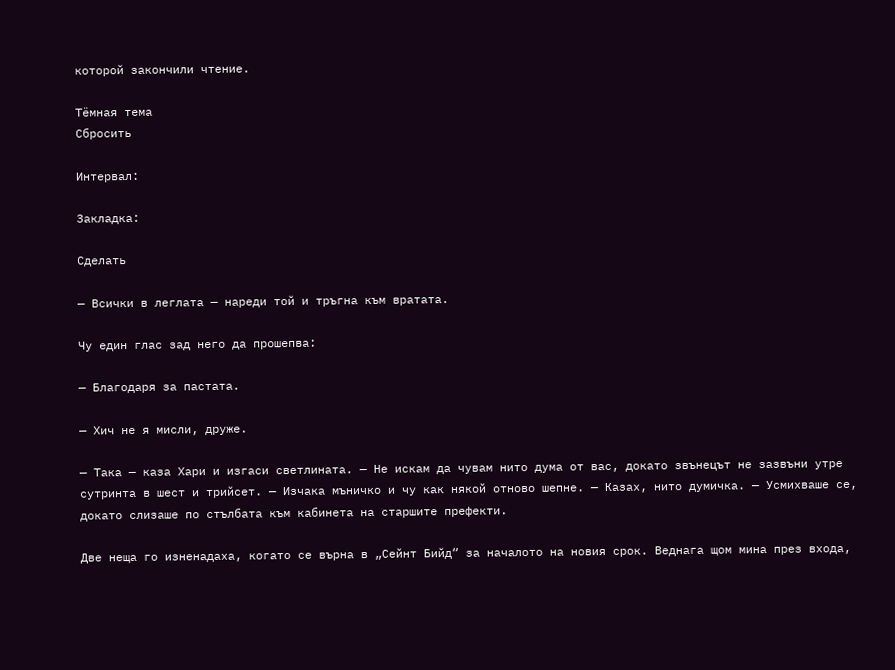которой закончили чтение.

Тёмная тема
Сбросить

Интервал:

Закладка:

Сделать

— Всички в леглата — нареди той и тръгна към вратата.

Чу един глас зад него да прошепва:

— Благодаря за пастата.

— Хич не я мисли, друже.

— Така — каза Хари и изгаси светлината. — Не искам да чувам нито дума от вас, докато звънецът не зазвъни утре сутринта в шест и трийсет. — Изчака мъничко и чу как някой отново шепне. — Казах, нито думичка. — Усмихваше се, докато слизаше по стълбата към кабинета на старшите префекти.

Две неща го изненадаха, когато се върна в „Сейнт Бийд“ за началото на новия срок. Веднага щом мина през входа,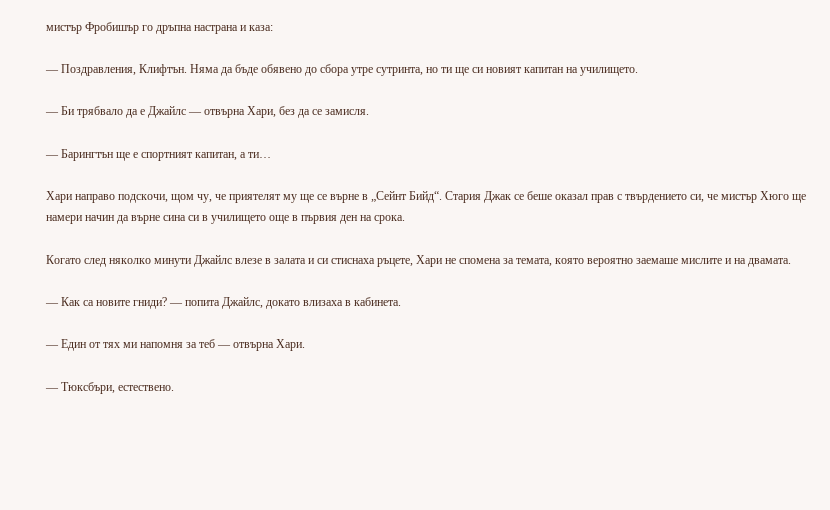мистър Фробишър го дръпна настрана и каза:

— Поздравления, Клифтън. Няма да бъде обявено до сбора утре сутринта, но ти ще си новият капитан на училището.

— Би трябвало да е Джайлс — отвърна Хари, без да се замисля.

— Барингтън ще е спортният капитан, а ти…

Хари направо подскочи, щом чу, че приятелят му ще се върне в „Сейнт Бийд“. Стария Джак се беше оказал прав с твърдението си, че мистър Хюго ще намери начин да върне сина си в училището още в първия ден на срока.

Когато след няколко минути Джайлс влезе в залата и си стиснаха ръцете, Хари не спомена за темата, която вероятно заемаше мислите и на двамата.

— Как са новите гниди? — попита Джайлс, докато влизаха в кабинета.

— Един от тях ми напомня за теб — отвърна Хари.

— Тюксбъри, естествено.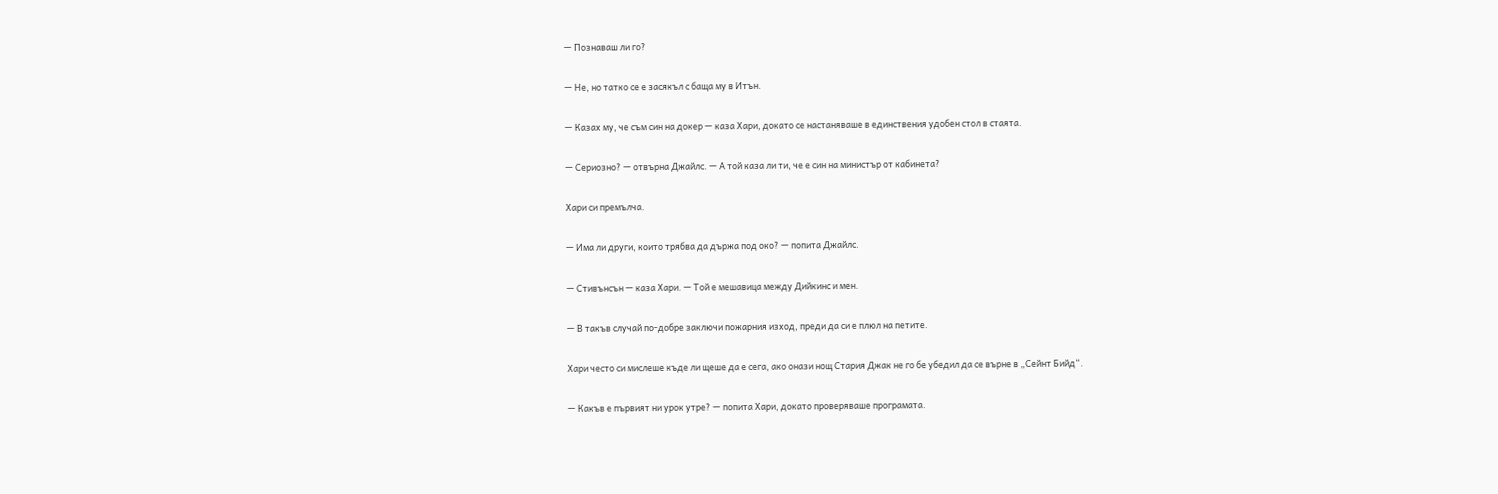— Познаваш ли го?

— Не, но татко се е засякъл с баща му в Итън.

— Казах му, че съм син на докер — каза Хари, докато се настаняваше в единствения удобен стол в стаята.

— Сериозно? — отвърна Джайлс. — А той каза ли ти, че е син на министър от кабинета?

Хари си премълча.

— Има ли други, които трябва да държа под око? — попита Джайлс.

— Стивънсън — каза Хари. — Той е мешавица между Дийкинс и мен.

— В такъв случай по-добре заключи пожарния изход, преди да си е плюл на петите.

Хари често си мислеше къде ли щеше да е сега, ако онази нощ Стария Джак не го бе убедил да се върне в „Сейнт Бийд“.

— Какъв е първият ни урок утре? — попита Хари, докато проверяваше програмата.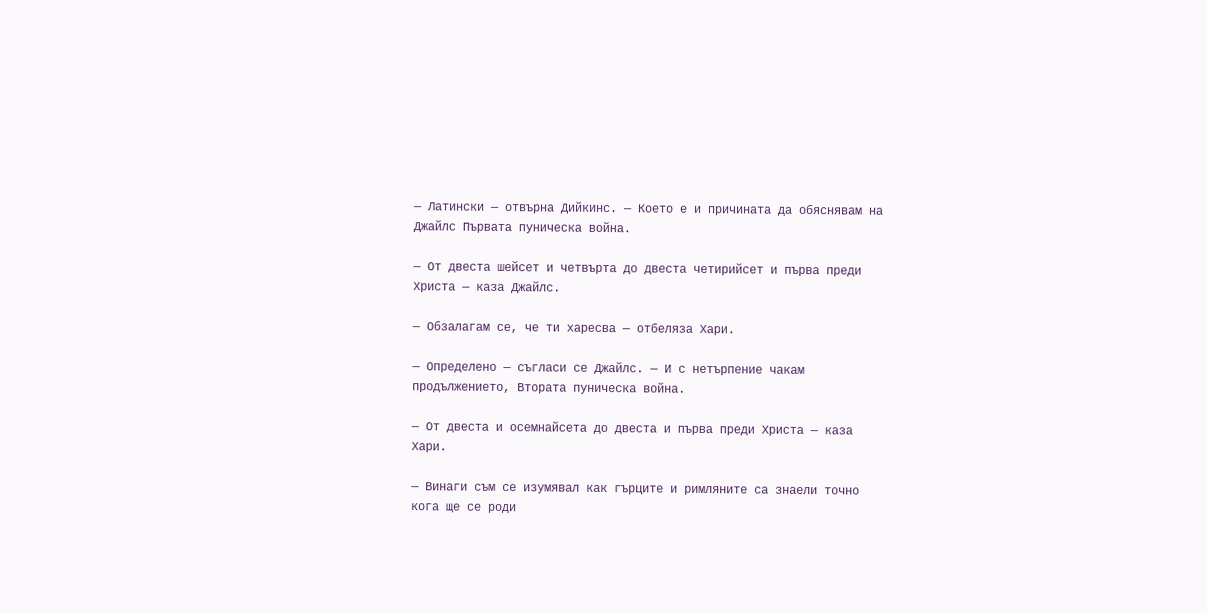— Латински — отвърна Дийкинс. — Което е и причината да обяснявам на Джайлс Първата пуническа война.

— От двеста шейсет и четвърта до двеста четирийсет и първа преди Христа — каза Джайлс.

— Обзалагам се, че ти харесва — отбеляза Хари.

— Определено — съгласи се Джайлс. — И с нетърпение чакам продължението, Втората пуническа война.

— От двеста и осемнайсета до двеста и първа преди Христа — каза Хари.

— Винаги съм се изумявал как гърците и римляните са знаели точно кога ще се роди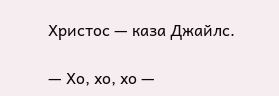Христос — каза Джайлс.

— Хо, хо, хо —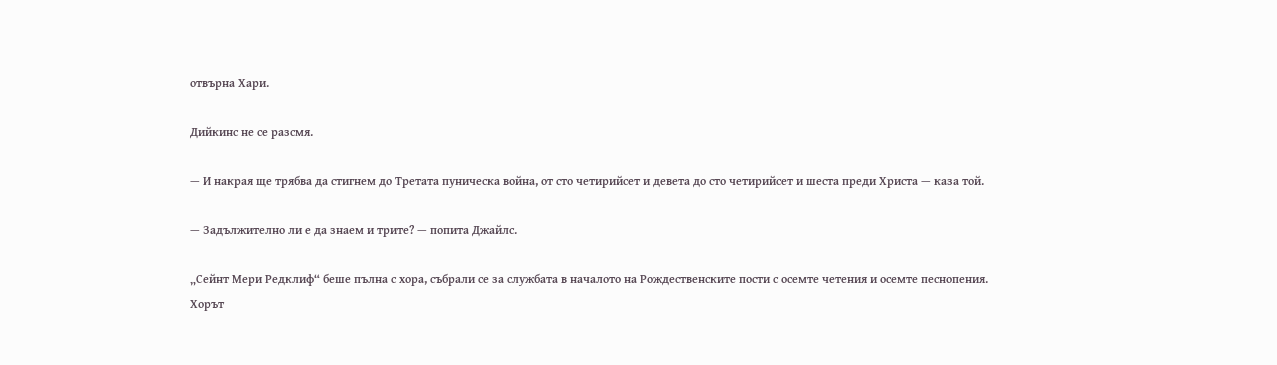отвърна Хари.

Дийкинс не се разсмя.

— И накрая ще трябва да стигнем до Третата пуническа война, от сто четирийсет и девета до сто четирийсет и шеста преди Христа — каза той.

— Задължително ли е да знаем и трите? — попита Джайлс.

„Сейнт Мери Редклиф“ беше пълна с хора, събрали се за службата в началото на Рождественските пости с осемте четения и осемте песнопения. Хорът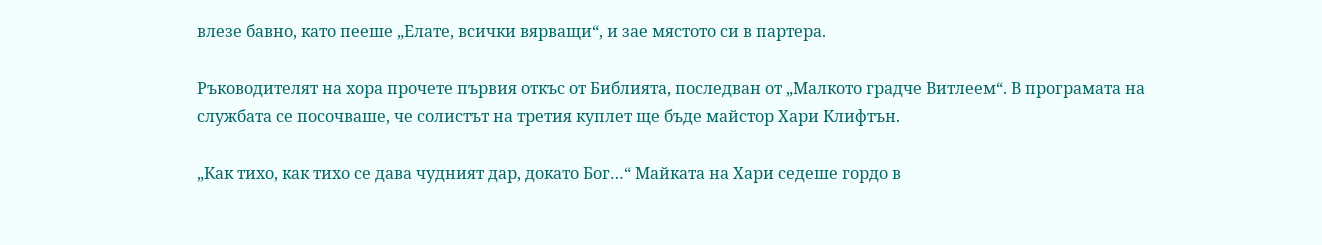влезе бавно, като пееше „Елате, всички вярващи“, и зае мястото си в партера.

Ръководителят на хора прочете първия откъс от Библията, последван от „Малкото градче Витлеем“. В програмата на службата се посочваше, че солистът на третия куплет ще бъде майстор Хари Клифтън.

„Как тихо, как тихо се дава чудният дар, докато Бог…“ Майката на Хари седеше гордо в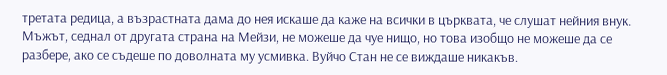третата редица, а възрастната дама до нея искаше да каже на всички в църквата, че слушат нейния внук. Мъжът, седнал от другата страна на Мейзи, не можеше да чуе нищо, но това изобщо не можеше да се разбере, ако се съдеше по доволната му усмивка. Вуйчо Стан не се виждаше никакъв.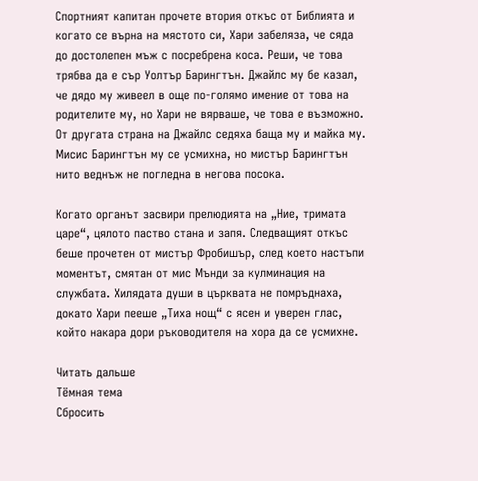Спортният капитан прочете втория откъс от Библията и когато се върна на мястото си, Хари забеляза, че сяда до достолепен мъж с посребрена коса. Реши, че това трябва да е сър Уолтър Барингтън. Джайлс му бе казал, че дядо му живеел в още по-голямо имение от това на родителите му, но Хари не вярваше, че това е възможно. От другата страна на Джайлс седяха баща му и майка му. Мисис Барингтън му се усмихна, но мистър Барингтън нито веднъж не погледна в негова посока.

Когато органът засвири прелюдията на „Ние, тримата царе“, цялото паство стана и запя. Следващият откъс беше прочетен от мистър Фробишър, след което настъпи моментът, смятан от мис Мънди за кулминация на службата. Хилядата души в църквата не помръднаха, докато Хари пееше „Тиха нощ“ с ясен и уверен глас, който накара дори ръководителя на хора да се усмихне.

Читать дальше
Тёмная тема
Сбросить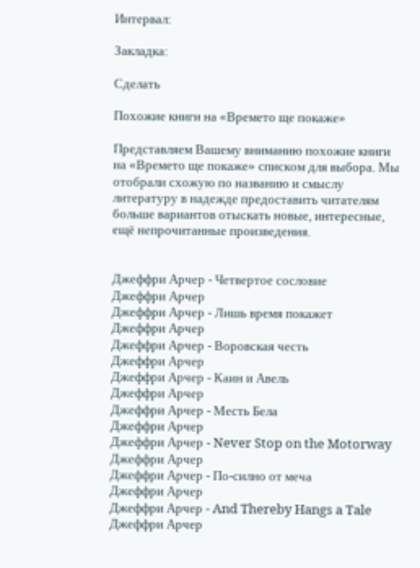Интервал:

Закладка:

Сделать

Похожие книги на «Времето ще покаже»

Представляем Вашему вниманию похожие книги на «Времето ще покаже» списком для выбора. Мы отобрали схожую по названию и смыслу литературу в надежде предоставить читателям больше вариантов отыскать новые, интересные, ещё непрочитанные произведения.


Джеффри Арчер - Четвертое сословие
Джеффри Арчер
Джеффри Арчер - Лишь время покажет
Джеффри Арчер
Джеффри Арчер - Воровская честь
Джеффри Арчер
Джеффри Арчер - Каин и Авель
Джеффри Арчер
Джеффри Арчер - Месть Бела
Джеффри Арчер
Джеффри Арчер - Never Stop on the Motorway
Джеффри Арчер
Джеффри Арчер - По-силно от меча
Джеффри Арчер
Джеффри Арчер - And Thereby Hangs a Tale
Джеффри Арчер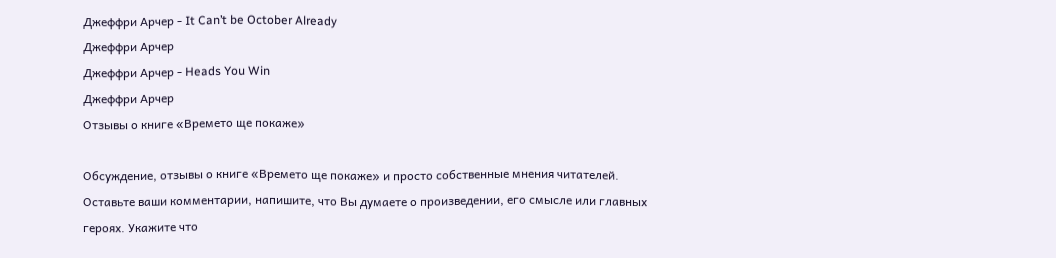Джеффри Арчер - It Can’t be October Already
Джеффри Арчер
Джеффри Арчер - Heads You Win
Джеффри Арчер
Отзывы о книге «Времето ще покаже»

Обсуждение, отзывы о книге «Времето ще покаже» и просто собственные мнения читателей. Оставьте ваши комментарии, напишите, что Вы думаете о произведении, его смысле или главных героях. Укажите что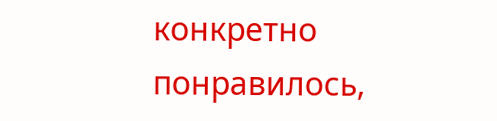конкретно понравилось,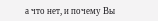а что нет, и почему Вы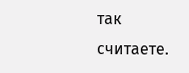так считаете.